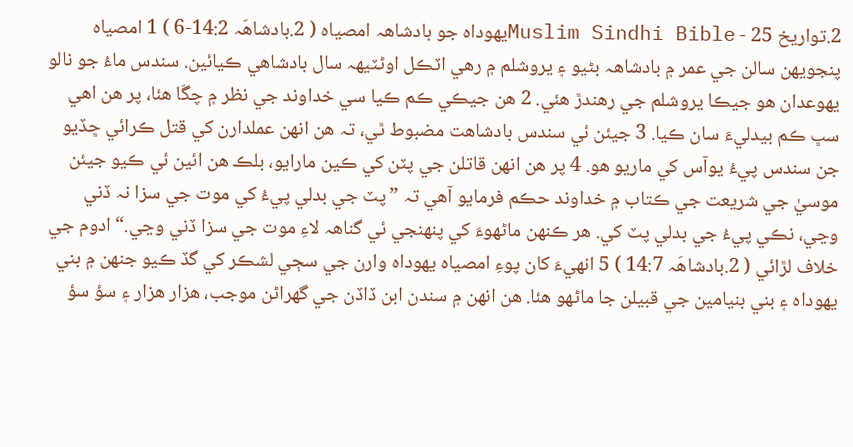2.تواريخ 25 - Muslim Sindhi Bibleيهوداہ جو بادشاهہ امصياہ ( 2.بادشاهَہ 14:2-6 ) 1 امصياہ پنجويهن سالن جي عمر ۾ بادشاهہ بڻيو ۽ يروشلم ۾ رهي اٽڪل اوڻٽيهہ سال بادشاهي ڪيائين. سندس ماءُ جو نالو يهوعدان هو جيڪا يروشلم جي رهندڙ هئي. 2 هن جيڪي ڪم ڪيا سي خداوند جي نظر ۾ چڱا هئا، پر هن اهي سڀ ڪم بيدليءَ سان ڪيا. 3 جيئن ئي سندس بادشاهت مضبوط ٿي، تہ هن انهن عملدارن کي قتل ڪرائي ڇڏيو جن سندس پيءُ يوآس کي ماريو هو. 4 پر هن انهن قاتلن جي پٽن کي ڪين مارايو، بلڪ هن ائين ئي ڪيو جيئن موسيٰ جي شريعت جي ڪتاب ۾ خداوند حڪم فرمايو آهي تہ ”پٽ جي بدلي پيءُ کي موت جي سزا نہ ڏني وڃي، نڪي پيءُ جي بدلي پٽ کي. هر ڪنهن ماڻهوءَ کي پنهنجي ئي گناهہ لاءِ موت جي سزا ڏني وڃي.“ ادوم جي خلاف لڙائي ( 2.بادشاهَہ 14:7 ) 5 انهيءَ کان پوءِ امصياہ يهوداہ وارن جي سڄي لشڪر کي گڏ ڪيو جنهن ۾ بني يهوداہ ۽ بني بنيامين جي قبيلن جا ماڻهو هئا. هن انهن ۾ سندن ابن ڏاڏن جي گھراڻن موجب، هزار هزار ۽ سؤ سؤ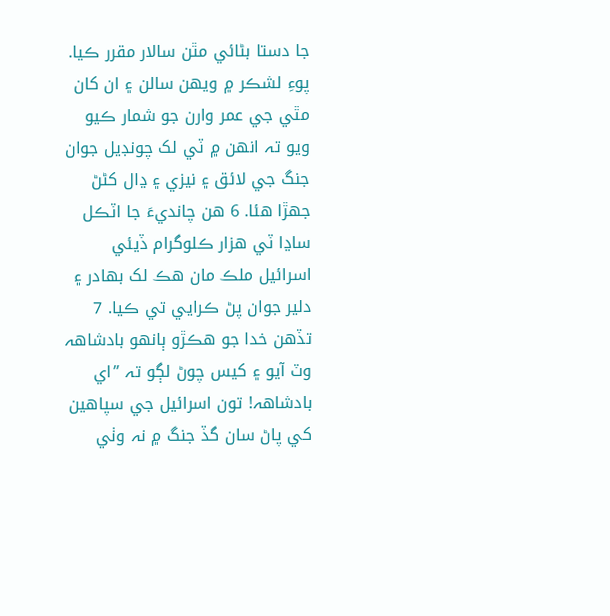جا دستا بڻائي مٿن سالار مقرر ڪيا. پوءِ لشڪر ۾ ويهن سالن ۽ ان کان مٿي جي عمر وارن جو شمار ڪيو ويو تہ انهن ۾ ٽي لک چونڊيل جوان جنگ جي لائق ۽ نيزي ۽ ڍال کڻڻ جهڙا هئا. 6 هن چانديءَ جا اٽڪل ساڍا ٽي هزار ڪلوگرام ڏيئي اسرائيل ملڪ مان هڪ لک بهادر ۽ دلير جوان پڻ ڪرايي تي ڪيا. 7 تڏهن خدا جو هڪڙو ٻانهو بادشاهہ وٽ آيو ۽ کيس چوڻ لڳو تہ ”اي بادشاهہ! تون اسرائيل جي سپاهين کي پاڻ سان گڏ جنگ ۾ نہ وٺي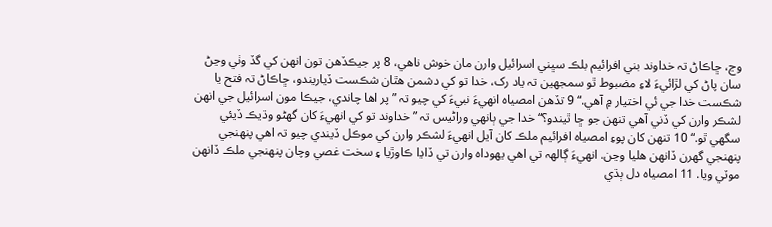وڃ، ڇاڪاڻ تہ خداوند بني افرائيم بلڪ سڀني اسرائيل وارن مان خوش ناهي، 8 پر جيڪڏهن تون انهن کي گڏ وٺي وڃڻ سان پاڻ کي لڙائيءَ لاءِ مضبوط ٿو سمجھين تہ ياد رک، خدا تو کي دشمن هٿان شڪست ڏياريندو، ڇاڪاڻ تہ فتح يا شڪست خدا جي ئي اختيار ۾ آهي.“ 9 تڏهن امصياہ انهيءَ نبيءَ کي چيو تہ ”پر اها چاندي، جيڪا مون اسرائيل جي انهن لشڪر وارن کي ڏني آهي تنهن جو ڇا ٿيندو؟“ خدا جي ٻانهي وراڻيس تہ ”خداوند تو کي انهيءَ کان گھڻو وڌيڪ ڏيئي سگھي ٿو.“ 10 تنهن کان پوءِ امصياہ افرائيم ملڪ کان آيل انهيءَ لشڪر وارن کي موڪل ڏيندي چيو تہ اهي پنهنجي پنهنجي گھرن ڏانهن هليا وڃن. انهيءَ ڳالهہ تي اهي يهوداہ وارن تي ڏاڍا ڪاوڙيا ۽ سخت غصي وچان پنهنجي ملڪ ڏانهن موٽي ويا. 11 امصياہ دل ٻڌي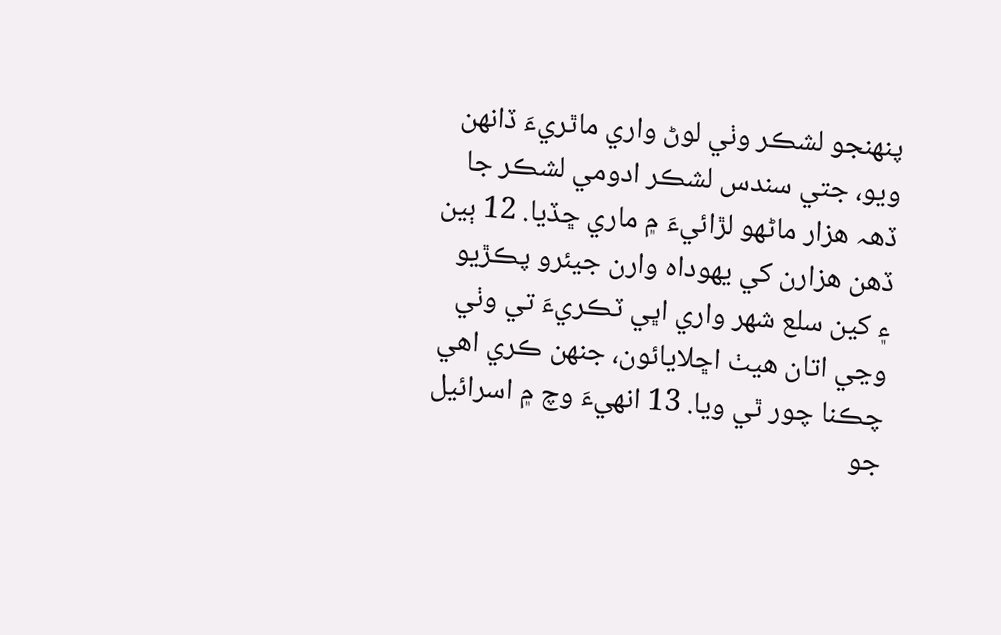پنهنجو لشڪر وٺي لوڻ واري ماٿريءَ ڏانهن ويو، جتي سندس لشڪر ادومي لشڪر جا ڏهہ هزار ماڻهو لڙائيءَ ۾ ماري ڇڏيا. 12 ٻين ڏهن هزارن کي يهوداہ وارن جيئرو پڪڙيو ۽ کين سلع شهر واري اڀي ٽڪريءَ تي وٺي وڃي اتان هيٺ اڇلايائون، جنهن ڪري اهي چڪنا چور ٿي ويا. 13 انهيءَ وچ ۾ اسرائيل جو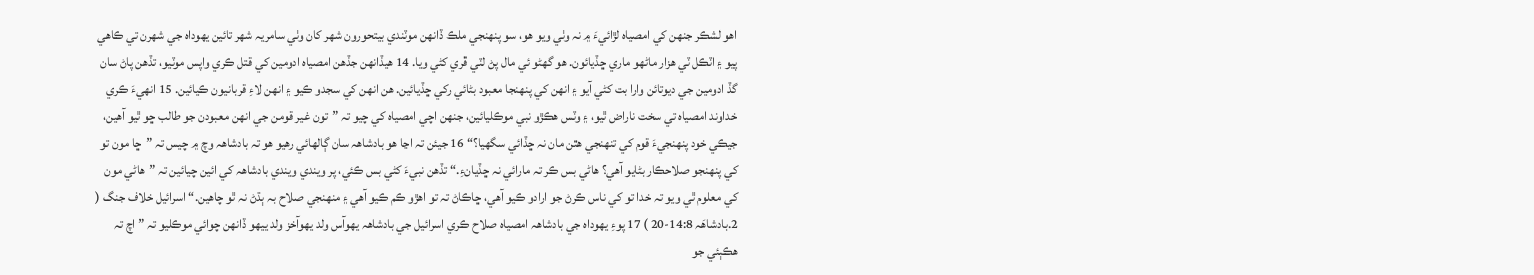اهو لشڪر جنهن کي امصياہ لڙائيءَ ۾ نہ وٺي ويو هو، سو پنهنجي ملڪ ڏانهن موٽندي بيتحورون شهر کان وٺي سامريہ شهر تائين يهوداہ جي شهرن تي ڪاهي پيو ۽ اٽڪل ٽي هزار ماڻهو ماري ڇڏيائون. هو گھڻو ئي مال پڻ لٽي ڦري کڻي ويا. 14 هيڏانهن جڏهن امصياہ ادومين کي قتل ڪري واپس موٽيو، تڏهن پاڻ سان گڏ ادومين جي ديوتائن وارا بت کڻي آيو ۽ انهن کي پنهنجا معبود بڻائي رکي ڇڏيائين. هن انهن کي سجدو ڪيو ۽ انهن لاءِ قربانيون ڪيائين. 15 انهيءَ ڪري خداوند امصياہ تي سخت ناراض ٿيو، ۽ وٽس هڪڙو نبي موڪليائين، جنهن اچي امصياہ کي چيو تہ ”تون غير قومن جي انهن معبودن جو طالب ڇو ٿيو آهين، جيڪي خود پنهنجيءَ قوم کي تنهنجي هٿن مان نہ ڇڏائي سگھيا؟“ 16 جيئن تہ اڃا هو بادشاهہ سان ڳالهائي رهيو هو تہ بادشاهہ وچ ۾ چيس تہ ”ڇا مون تو کي پنهنجو صلاحڪار بڻايو آهي؟ هاڻي بس ڪر تہ مارائي نہ ڇڏيانءِ.“ تڏهن نبيءَ کڻي بس ڪئي، پر ويندي ويندي بادشاهہ کي ائين چيائين تہ ”هاڻي مون کي معلوم ٿي ويو تہ خدا تو کي ناس ڪرڻ جو ارادو ڪيو آهي، ڇاڪاڻ تہ تو اهڙو ڪم ڪيو آهي ۽ منهنجي صلاح بہ ٻڌڻ نہ ٿو چاهين.“ اسرائيل خلاف جنگ ( 2.بادشاهَہ 14:8-20 ) 17 پوءِ يهوداہ جي بادشاهہ امصياہ صلاح ڪري اسرائيل جي بادشاهہ يهوآس ولد يهوآخز ولد ييهو ڏانهن چوائي موڪليو تہ ”اچ تہ هڪٻئي جو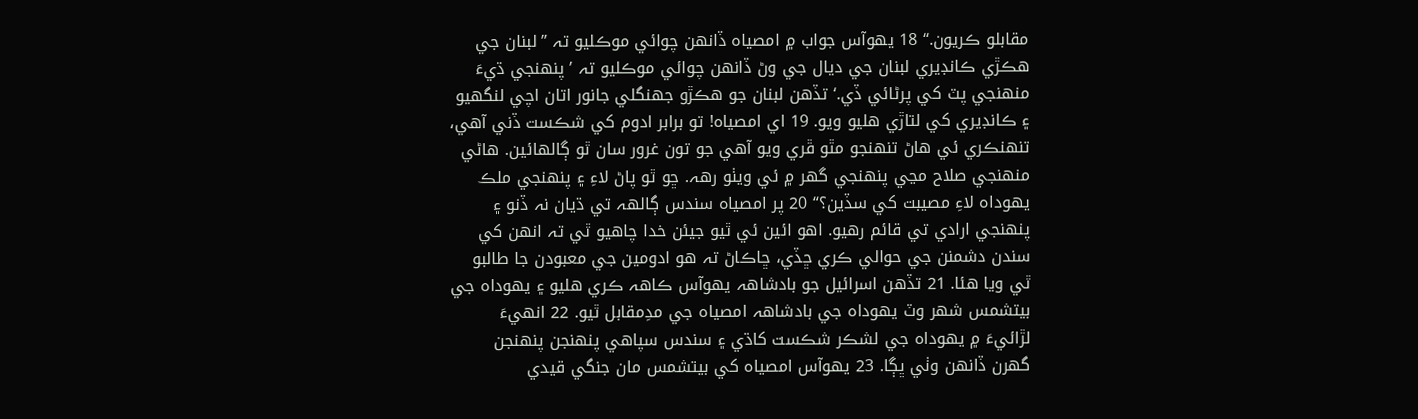مقابلو ڪريون.“ 18 يهوآس جواب ۾ امصياہ ڏانهن چوائي موڪليو تہ ”لبنان جي هڪڙي ڪانڊيري لبنان جي ديال جي وڻ ڏانهن چوائي موڪليو تہ ’پنهنجي ڌيءَ منهنجي پٽ کي پرڻائي ڏي.‘ تڏهن لبنان جو هڪڙو جھنگلي جانور اتان اچي لنگھيو ۽ ڪانڊيري کي لتاڙي هليو ويو. 19 اي امصياہ! تو برابر ادوم کي شڪست ڏني آهي، تنهنڪري ئي هاڻ تنهنجو مٿو ڦري ويو آهي جو تون غرور سان ٿو ڳالهائين. هاڻي منهنجي صلاح مڃي پنهنجي گھر ۾ ئي ويٺو رهہ. ڇو ٿو پاڻ لاءِ ۽ پنهنجي ملڪ يهوداہ لاءِ مصيبت کي سڏين؟“ 20 پر امصياہ سندس ڳالهہ تي ڌيان نہ ڏنو ۽ پنهنجي ارادي تي قائم رهيو. اهو ائين ئي ٿيو جيئن خدا چاهيو ٿي تہ انهن کي سندن دشمنن جي حوالي ڪري ڇڏي، ڇاڪاڻ تہ هو ادومين جي معبودن جا طالبو ٿي ويا هئا. 21 تڏهن اسرائيل جو بادشاهہ يهوآس ڪاهہ ڪري هليو ۽ يهوداہ جي بيتشمس شهر وٽ يهوداہ جي بادشاهہ امصياہ جي مدِمقابل ٿيو. 22 انهيءَ لڙائيءَ ۾ يهوداہ جي لشڪر شڪست کاڌي ۽ سندس سپاهي پنهنجن پنهنجن گھرن ڏانهن وٺي ڀڳا. 23 يهوآس امصياہ کي بيتشمس مان جنگي قيدي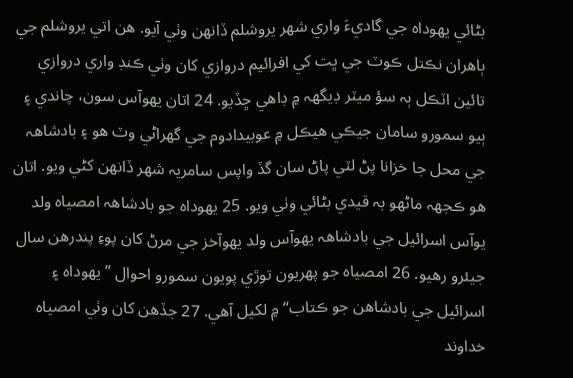بڻائي يهوداہ جي گاديءَ واري شهر يروشلم ڏانهن وٺي آيو. هن اتي يروشلم جي ٻاهران نڪتل ڪوٽ جي ڀت کي افرائيم دروازي کان وٺي ڪنڊ واري دروازي تائين اٽڪل ٻہ سؤ ميٽر ڊيگھہ ۾ ڊاهي ڇڏيو. 24 اتان يهوآس سون، چاندي ۽ ٻيو سمورو سامان جيڪي هيڪل ۾ عوبيدادوم جي گھراڻي وٽ هو ۽ بادشاهہ جي محل جا خزانا پڻ لٽي پاڻ سان گڏ واپس سامريہ شهر ڏانهن کڻي ويو. اتان هو ڪجھہ ماڻهو بہ قيدي بڻائي وٺي ويو. 25 يهوداہ جو بادشاهہ امصياہ ولد يوآس اسرائيل جي بادشاهہ يهوآس ولد يهوآخز جي مرڻ کان پوءِ پندرهن سال جيئرو رهيو. 26 امصياہ جو پهريون توڙي پويون سمورو احوال ”يهوداہ ۽ اسرائيل جي بادشاهن جو ڪتاب“ ۾ لکيل آهي. 27 جڏهن کان وٺي امصياہ خداوند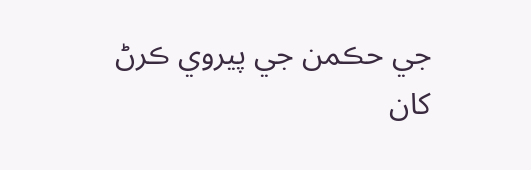جي حڪمن جي پيروي ڪرڻ کان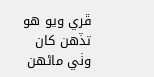ڦري ويو هو تڏهن کان وٺي ماڻهن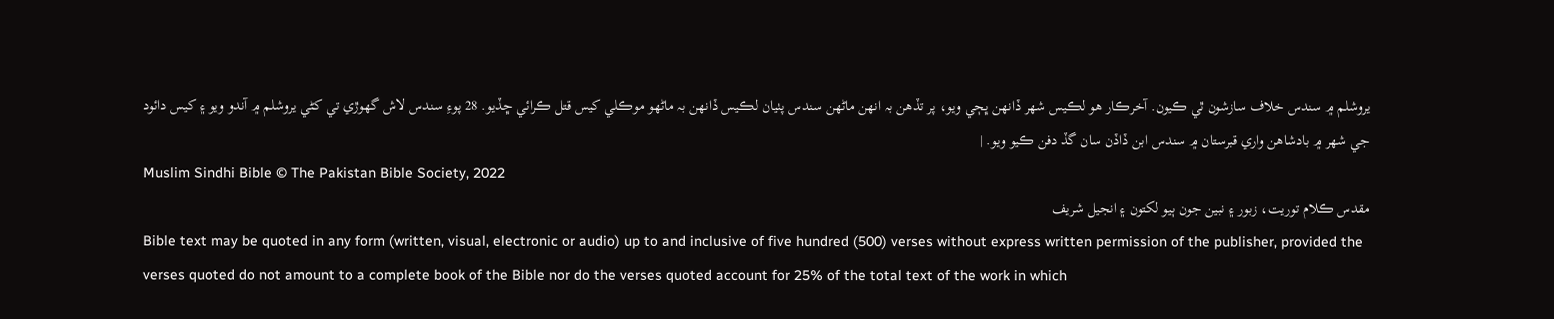يروشلم ۾ سندس خلاف سازشون ٿي ڪيون. آخرڪار هو لڪيس شهر ڏانهن ڀڄي ويو، پر تڏهن بہ انهن ماڻهن سندس پٺيان لڪيس ڏانهن بہ ماڻهو موڪلي کيس قتل ڪرائي ڇڏيو. 28 پوءِ سندس لاش گھوڙي تي کڻي يروشلم ۾ آندو ويو ۽ کيس دائود جي شهر ۾ بادشاهن واري قبرستان ۾ سندس ابن ڏاڏن سان گڏ دفن ڪيو ويو. |
Muslim Sindhi Bible © The Pakistan Bible Society, 2022
مقدس ڪلام توريت، زبور ۽ نبين جون ٻيو لکتون ۽ انجيل شريف
Bible text may be quoted in any form (written, visual, electronic or audio) up to and inclusive of five hundred (500) verses without express written permission of the publisher, provided the verses quoted do not amount to a complete book of the Bible nor do the verses quoted account for 25% of the total text of the work in which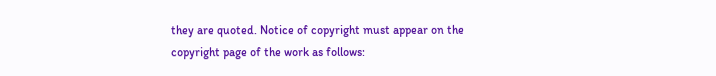they are quoted. Notice of copyright must appear on the copyright page of the work as follows: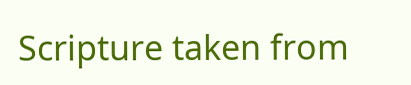Scripture taken from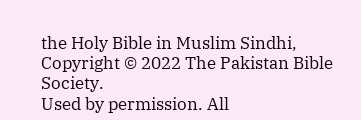the Holy Bible in Muslim Sindhi,
Copyright © 2022 The Pakistan Bible Society.
Used by permission. All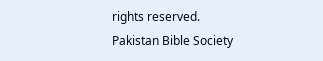rights reserved.
Pakistan Bible Society